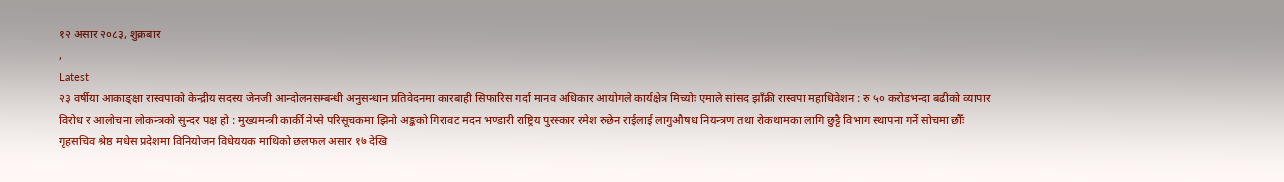१२ असार २०८३, शुक्रबार
,
Latest
२३ वर्षीया आकाङ्क्षा रास्वपाको केन्द्रीय सदस्य जेनजी आन्दोलनसम्बन्धी अनुसन्धान प्रतिवेदनमा कारबाही सिफारिस गर्दा मानव अधिकार आयोगले कार्यक्षेत्र मिच्योः एमाले सांसद झाँक्री रास्वपा महाधिवेशन : रु ५० करोडभन्दा बढीको व्यापार विरोध र आलोचना लोकन्त्रको सुन्दर पक्ष हो : मुख्यमन्त्री कार्की नेप्से परिसूचकमा झिनो अङ्कको गिरावट मदन भण्डारी राष्ट्रिय पुरस्कार रमेश रुछेन राईलाई लागुऔषध नियन्त्रण तथा रोकथामका लागि छुट्टै विभाग स्थापना गर्ने सोचमा छौँः गृहसचिव श्रेष्ठ मधेस प्रदेशमा विनियोजन विधेययक माथिको छलफल असार १७ देखि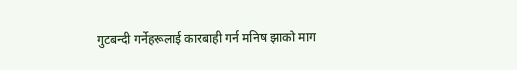गुटबन्दी गर्नेहरूलाई कारबाही गर्न मनिष झाको माग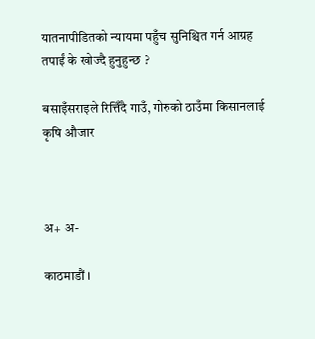यातनापीडितको न्यायमा पहुँच सुनिश्चित गर्न आग्रह
तपाईं के खोज्दै हुनुहुन्छ ?

बसाइँसराइले रित्तिँदै गाउँ, गोरुको ठाउँमा किसानलाई कृषि औजार



अ+ अ-

काठमाडौं ।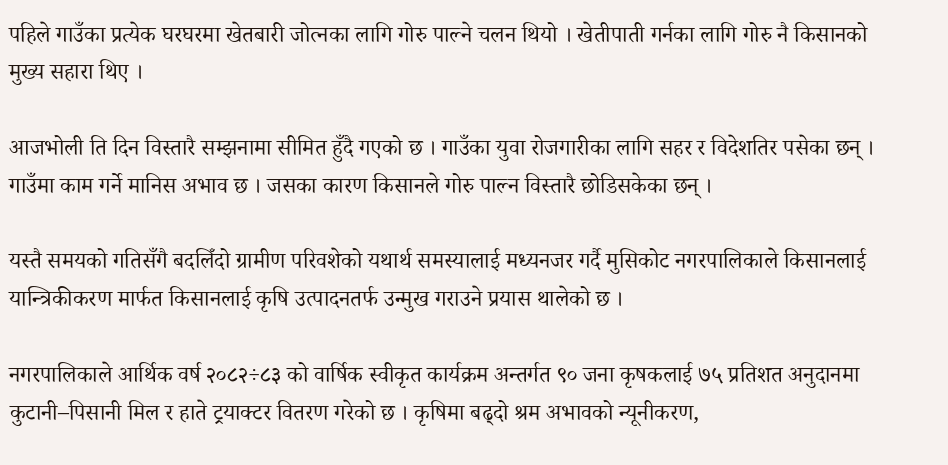पहिले गाउँका प्रत्येक घरघरमा खेतबारी जोत्नका लागि गोरु पाल्ने चलन थियो । खेतीपाती गर्नका लागि गोरु नै किसानको मुख्य सहारा थिए ।

आजभोली ति दिन विस्तारै सम्झनामा सीमित हुँदै गएको छ । गाउँका युवा रोजगारीका लागि सहर र विदेशतिर पसेका छन् । गाउँमा काम गर्ने मानिस अभाव छ । जसका कारण किसानले गोरु पाल्न विस्तारै छोडिसकेका छन् ।

यस्तै समयको गतिसँगै बदलिँदो ग्रामीण परिवशेको यथार्थ समस्यालाई मध्यनजर गर्दै मुसिकोट नगरपालिकाले किसानलाई यान्त्रिकीकरण मार्फत किसानलाई कृषि उत्पादनतर्फ उन्मुख गराउने प्रयास थालेको छ ।

नगरपालिकाले आर्थिक वर्ष २०८२÷८३ को वार्षिक स्वीकृत कार्यक्रम अन्तर्गत ९० जना कृषकलाई ७५ प्रतिशत अनुदानमा कुटानी–पिसानी मिल र हाते ट्रयाक्टर वितरण गरेको छ । कृषिमा बढ्दो श्रम अभावको न्यूनीकरण,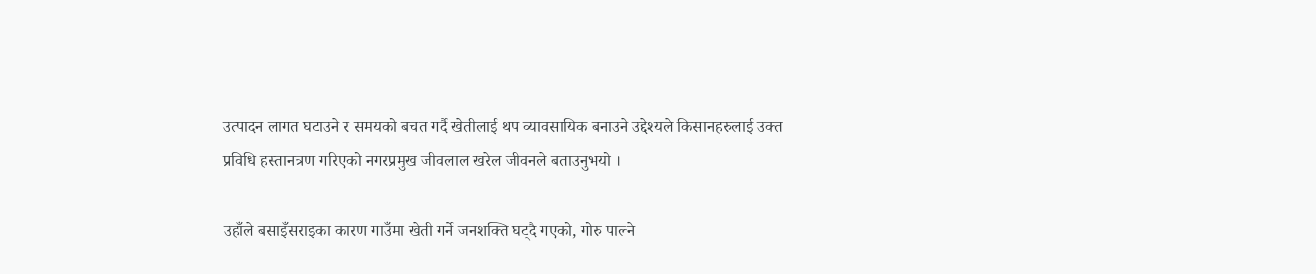उत्पादन लागत घटाउने र समयको बचत गर्दै खेतीलाई थप व्यावसायिक बनाउने उद्देश्यले किसानहरुलाई उक्त प्रविधि हस्तानत्रण गरिएको नगरप्रमुख जीवलाल खरेल जीवनले बताउनुभयो ।

उहाँले बसाइँसराइका कारण गाउँमा खेती गर्ने जनशक्ति घट्दै गएको, गोरु पाल्ने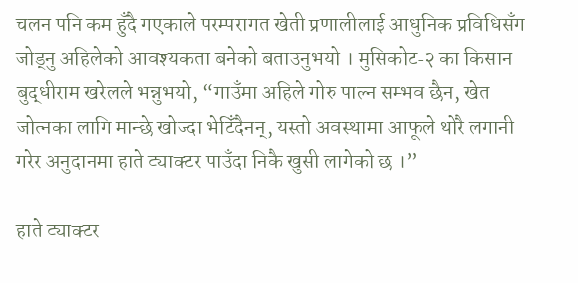चलन पनि कम हुँदै गएकाले परम्परागत खेती प्रणालीलाई आधुनिक प्रविधिसँग जोड्नु अहिलेको आवश्यकता बनेको बताउनुभयो । मुसिकोट‐२ का किसान बुद्धीराम खरेलले भन्नुभयो, “गाउँमा अहिले गोरु पाल्न सम्भव छैन, खेत जोत्नका लागि मान्छे खोज्दा भेटिँदैनन्, यस्तो अवस्थामा आफूले थोरै लगानी गरेर अनुदानमा हाते ट्याक्टर पाउँदा निकै खुसी लागेको छ ।”

हाते ट्याक्टर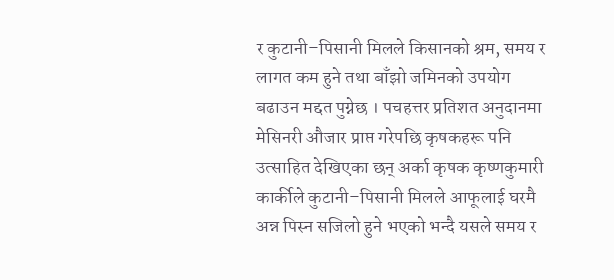र कुटानी–पिसानी मिलले किसानको श्रम, समय र लागत कम हुने तथा बाँझो जमिनको उपयोग बढाउन मद्दत पुग्नेछ । पचहत्तर प्रतिशत अनुदानमा मेसिनरी औजार प्राप्त गरेपछि कृषकहरू पनि उत्साहित देखिएका छन् अर्का कृषक कृष्णकुमारी कार्कीले कुटानी–पिसानी मिलले आफूलाई घरमै अन्न पिस्न सजिलो हुने भएको भन्दै यसले समय र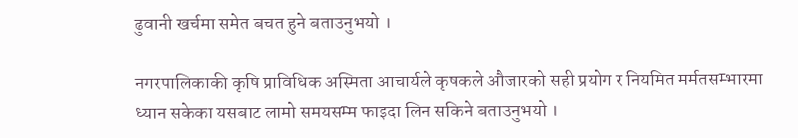ढुवानी खर्चमा समेत बचत हुने बताउनुभयो ।

नगरपालिकाकी कृषि प्राविधिक अस्मिता आचार्यले कृषकले औजारको सही प्रयोग र नियमित मर्मतसम्भारमा ध्यान सकेका यसबाट लामो समयसम्म फाइदा लिन सकिने बताउनुभयो ।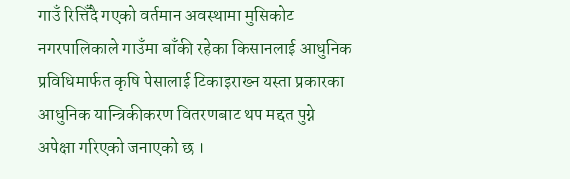गाउँ रित्तिँदै गएको वर्तमान अवस्थामा मुसिकोट नगरपालिकाले गाउँमा बाँकी रहेका किसानलाई आधुनिक प्रविधिमार्फत कृषि पेसालाई टिकाइराख्न यस्ता प्रकारका आधुनिक यान्त्रिकीकरण वितरणबाट थप मद्दत पुग्ने अपेक्षा गरिएको जनाएको छ ।